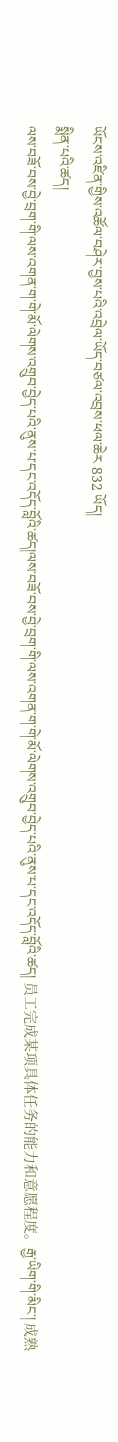ཡོངས་འཛིན་གྱིས་འཚོལ་བཤེར་བྱས་པའི་འབྲེལ་ཡོད་བཙལ་འབྲས་ཕལ་ཆེར 832 ཡོད།
སྨིན་པའི་ཚད།
ལས་བཟོ་བས་བྱེ་བྲག་གི་ལས་འགན་ག་གེ་མོ་ལེགས་འགྲུབ་བྱེད་པའི་ནུས་པ་དང་འདོད་བློའི་ཚད།ལས་བཟོ་བས་བྱེ་བྲག་གི་ལས་འགན་ག་གེ་མོ་ལེགས་འགྲུབ་བྱེད་པའི་ནུས་པ་དང་འདོད་བློའི་ཚད། 员工完成某项具体任务的能力和意愿程度。རྒྱ་ཡིག་གི་མིང་། 成熟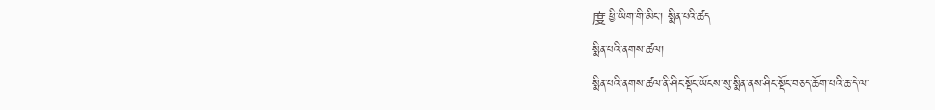度 ཕྱི་ཡིག་གི་མིང་། སྨིན་པའི་ཚད
སྨིན་པའི་ནགས་ཚལ།
སྨིན་པའི་ནགས་ཚལ་ནི་ཤིང་སྡོང་ཡོངས་སུ་སྨིན་ནས་ཤིང་སྡོང་བཅད་ཆོག་པའི་ཆ་དེ་ལ་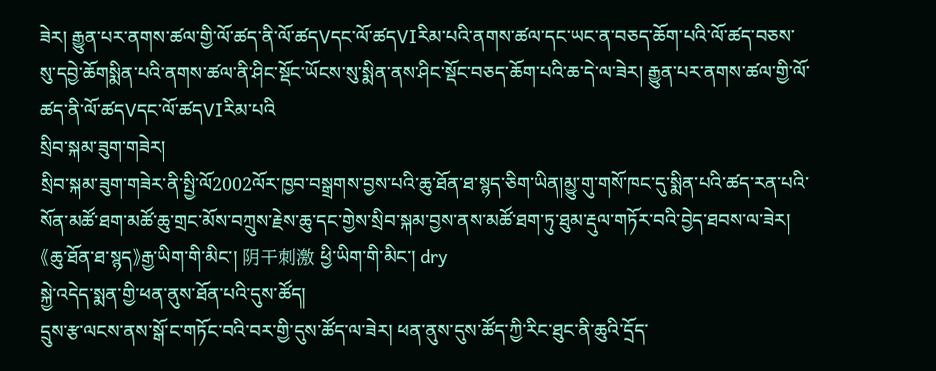ཟེར། རྒྱུན་པར་ནགས་ཚལ་གྱི་ལོ་ཚད་ནི་ལོ་ཚདⅤདང་ལོ་ཚདⅥརིམ་པའི་ནགས་ཚལ་དང་ཡང་ན་བཅད་ཆོག་པའི་ལོ་ཚད་བཅས་སུ་དབྱེ་ཆོགསྨིན་པའི་ནགས་ཚལ་ནི་ཤིང་སྡོང་ཡོངས་སུ་སྨིན་ནས་ཤིང་སྡོང་བཅད་ཆོག་པའི་ཆ་དེ་ལ་ཟེར། རྒྱུན་པར་ནགས་ཚལ་གྱི་ལོ་ཚད་ནི་ལོ་ཚདⅤདང་ལོ་ཚདⅥརིམ་པའི
སྲིབ་སྐམ་ཟུག་གཟེར།
སྲིབ་སྐམ་ཟུག་གཟེར་ནི་སྤྱི་ལོ2002ལོར་ཁྱབ་བསྒྲགས་བྱས་པའི་ཆུ་ཐོན་ཐ་སྙད་ཅིག་ཡིན།མྱུ་གུ་གསོ་ཁང་དུ་སྨིན་པའི་ཚད་རན་པའི་སོན་མཚོ་ཐག་མཚོ་ཆུ་གྲང་མོས་བཀྲུས་རྗེས་ཆུ་དང་གྱེས་སྲིབ་སྐམ་བྱས་ནས་མཚོ་ཐག་ཏུ་ཐུམ་རྡུལ་གཏོར་བའི་བྱེད་ཐབས་ལ་ཟེར། 《ཆུ་ཐོན་ཐ་སྙད》རྒྱ་ཡིག་གི་མིང་། 阴干刺激 ཕྱི་ཡིག་གི་མིང་། dry
སྐྱེ་འདེད་སྨན་གྱི་ཕན་ནུས་ཐོན་པའི་དུས་ཚོད།
དྲུས་རྩ་ལངས་ནས་སྒོ་ང་གཏོང་བའི་བར་གྱི་དུས་ཚོད་ལ་ཟེར། ཕན་ནུས་དུས་ཚོད་ཀྱི་རིང་ཐུང་ནི་ཆུའི་དྲོད་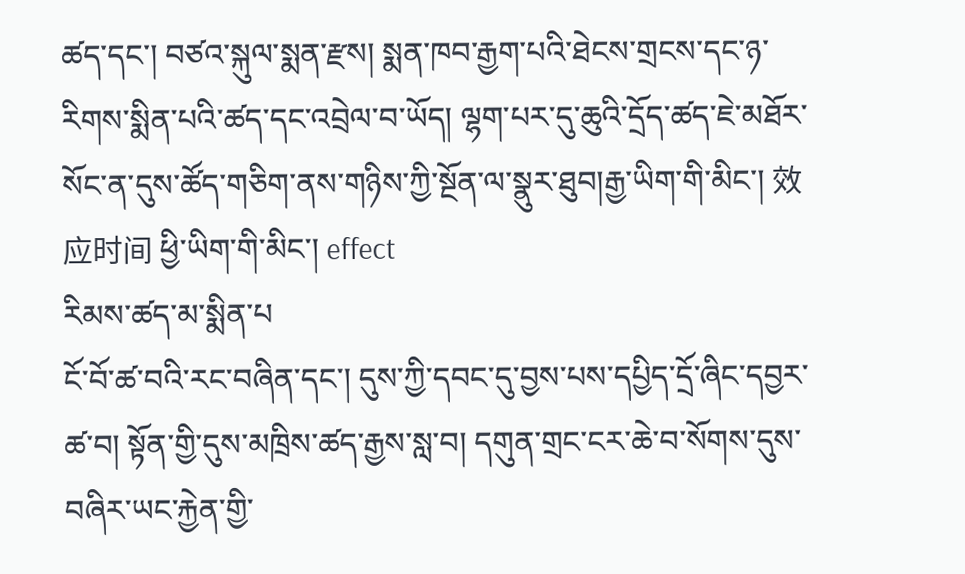ཚད་དང་། བཙའ་སྐུལ་སྨན་རྫས། སྨན་ཁབ་རྒྱག་པའི་ཐེངས་གྲངས་དང་ཉ་རིགས་སྨིན་པའི་ཚད་དང་འབྲེལ་བ་ཡོད། ལྷག་པར་དུ་ཆུའི་དྲོད་ཚད་ཇེ་མཐོར་སོང་ན་དུས་ཚོད་གཅིག་ནས་གཉིས་ཀྱི་སྔོན་ལ་སྣུར་ཐུབ།རྒྱ་ཡིག་གི་མིང་། 效应时间 ཕྱི་ཡིག་གི་མིང་། effect
རིམས་ཚད་མ་སྨིན་པ
ངོ་བོ་ཚ་བའི་རང་བཞིན་དང་། དུས་ཀྱི་དབང་དུ་བྱས་པས་དཔྱིད་དྲོ་ཞིང་དབྱར་ཚ་བ། སྟོན་གྱི་དུས་མཁྲིས་ཚད་རྒྱས་སླ་བ། དགུན་གྲང་ངར་ཆེ་བ་སོགས་དུས་བཞིར་ཡང་རྐྱེན་གྱི་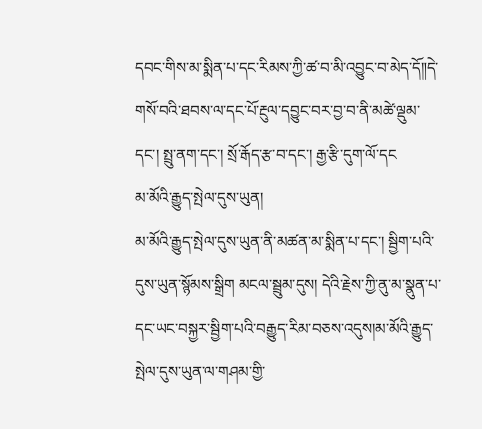དབང་གིས་མ་སྨིན་པ་དང་རིམས་ཀྱི་ཚ་བ་མི་འབྱུང་བ་མེད་དོ༎དེ་གསོ་བའི་ཐབས་ལ་དང་པོ་རྔུལ་དབྱུང་བར་བྱ་བ་ནི་མཚེ་ལྡུམ་དང་། སྤྲུ་ནག་དང་། སྲོ་རྒོད་རྩ་བ་དང་། རྒྱ་རྩི་དུག་ལོ་དང
མ་མོའི་རྒྱུད་སྤེལ་དུས་ཡུན།
མ་མོའི་རྒྱུད་སྤེལ་དུས་ཡུན་ནི་མཚན་མ་སྨིན་པ་དང་། སྦྱིག་པའི་དུས་ཡུན་སྙོམས་སྒྲིག མངལ་སྦྲུམ་དུས། དེའི་རྗེས་ཀྱི་ནུ་མ་སྣུན་པ་དང་ཡང་བསྐྱར་སྦྱིག་པའི་བརྒྱུད་རིམ་བཅས་འདུས།མ་མོའི་རྒྱུད་སྤེལ་དུས་ཡུན་ལ་གཤམ་གྱི་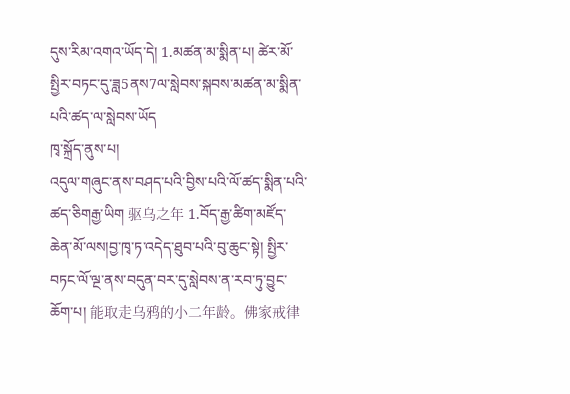དུས་རིམ་འགའ་ཡོད་དེ། 1.མཚན་མ་སྨིན་པ། ཚེར་མོ་སྤྱིར་བཏང་དུ་ཟླ5ནས7ལ་སླེབས་སྐབས་མཚན་མ་སྨིན་པའི་ཚད་ལ་སླེབས་ཡོད
ཁྭ་སྐྲོད་ནུས་པ།
འདུལ་གཞུང་ནས་བཤད་པའི་བྱིས་པའི་ལོ་ཚད་སྨིན་པའི་ཚད་ཅིགརྒྱ་ཡིག 驱乌之年 1.བོད་རྒྱ་ཚིག་མཛོད་ཆེན་མོ་ལས།བྱ་ཁྭ་ཏ་འདེད་ཐུབ་པའི་བུ་ཆུང་སྟེ། སྤྱིར་བཏང་ལོ་ལྔ་ནས་བདུན་བར་དུ་སླེབས་ན་རབ་ཏུ་བྱུང་ཆོག་པ། 能取走乌鸦的小二年龄。佛家戒律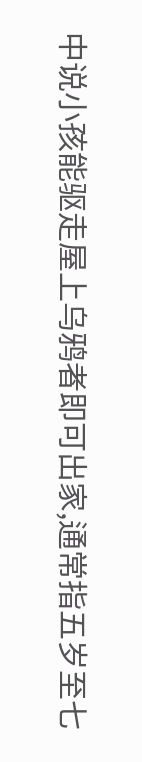中说小孩能驱走屋上乌鸦者即可出家,通常指五岁至七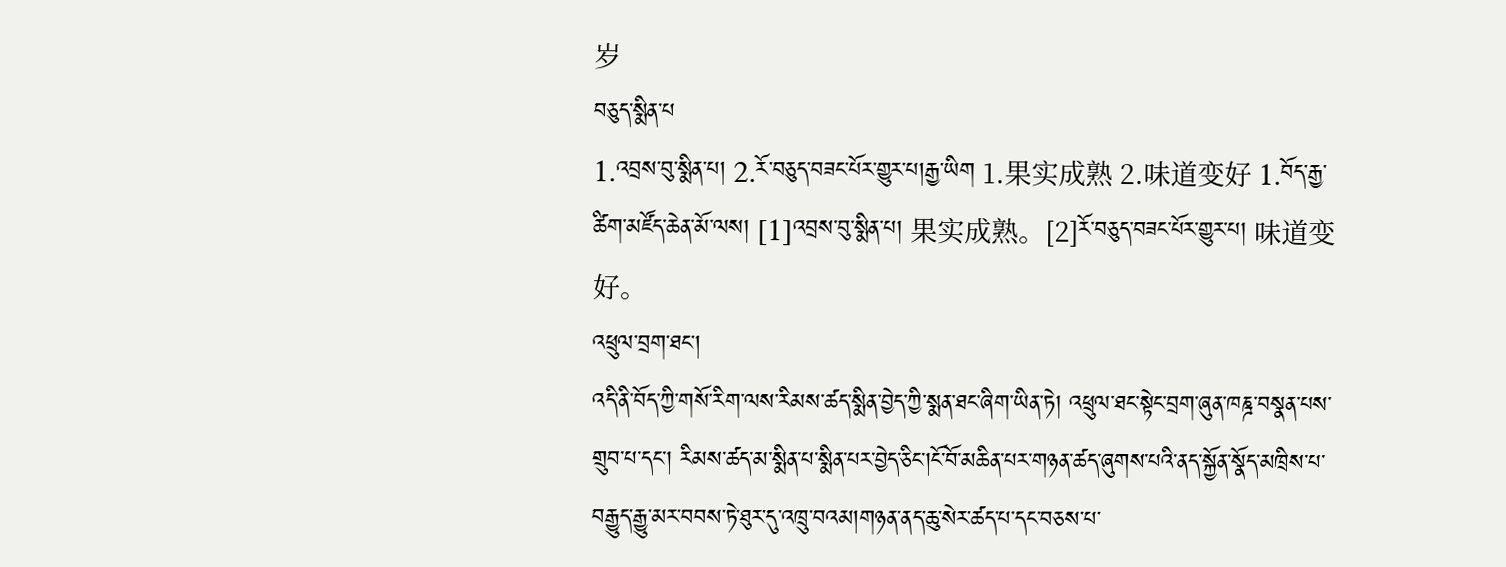岁
བཅུད་སྨིན་པ
1.འབྲས་བུ་སྨིན་པ། 2.རོ་བཅུད་བཟང་པོར་གྱུར་པ།རྒྱ་ཡིག 1.果实成熟 2.味道变好 1.བོད་རྒྱ་ཚིག་མཛོད་ཆེན་མོ་ལས། [1]འབྲས་བུ་སྨིན་པ། 果实成熟。[2]རོ་བཅུད་བཟང་པོར་གྱུར་པ། 味道变好。
འཕྲུལ་བྲག་ཐང་།
འདི་ནི་བོད་ཀྱི་གསོ་རིག་ལས་རིམས་ཚད་སྨིན་བྱེད་ཀྱི་སྨན་ཐང་ཞིག་ཡིན་ཏེ། འཕྲུལ་ཐང་སྟེང་བྲག་ཞུན་ཁཎྜ་བསྣན་པས་གྲུབ་པ་དང་། རིམས་ཚད་མ་སྨིན་པ་སྨིན་པར་བྱེད་ཅིང་།ངོ་བོ་མཆིན་པར་གཉན་ཚད་ཞུགས་པའི་ནད་སྐྱོན་སྣོད་མཁྲིས་པ་བརྒྱུད་རྒྱུ་མར་བབས་ཏེ་ཐུར་དུ་འཁྲུ་བའམ།གཉན་ནད་ཆུ་སེར་ཚད་པ་དང་བཅས་པ་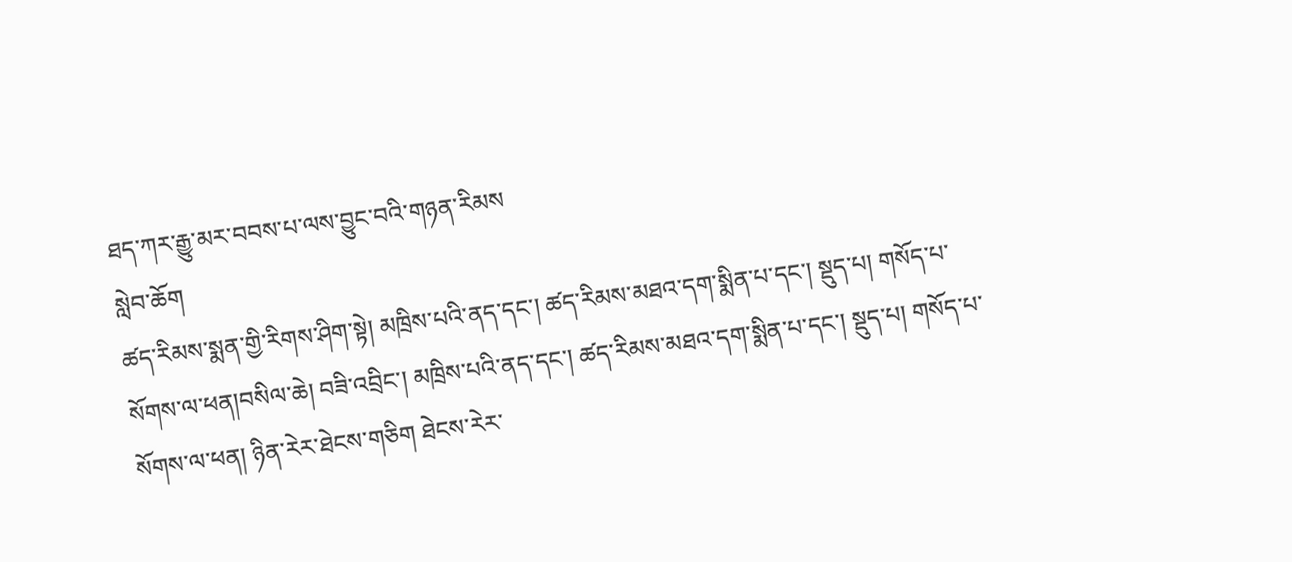ཐད་ཀར་རྒྱུ་མར་བབས་པ་ལས་བྱུང་བའི་གཉན་རིམས
སླེབ་ཆོག
ཚད་རིམས་སྨན་གྱི་རིགས་ཤིག་སྟེ། མཁྲིས་པའི་ནད་དང་། ཚད་རིམས་མཐའ་དག་སྨིན་པ་དང་། སྡུད་པ། གསོད་པ་སོགས་ལ་ཕན།བསིལ་ཆེ། བཟི་འབྲིང་། མཁྲིས་པའི་ནད་དང་། ཚད་རིམས་མཐའ་དག་སྨིན་པ་དང་། སྡུད་པ། གསོད་པ་སོགས་ལ་ཕན། ཉིན་རེར་ཐེངས་གཅིག ཐེངས་རེར་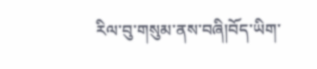རིལ་བུ་གསུམ་ནས་བཞི།བོད་ཡིག་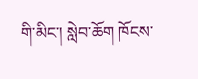གི་མིང་། སླེབ་ཆོག ཁོངས་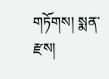གཏོགས། སྨན་རྫས།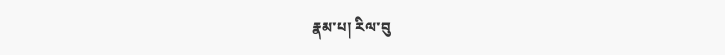རྣམ་པ། རིལ་བུ